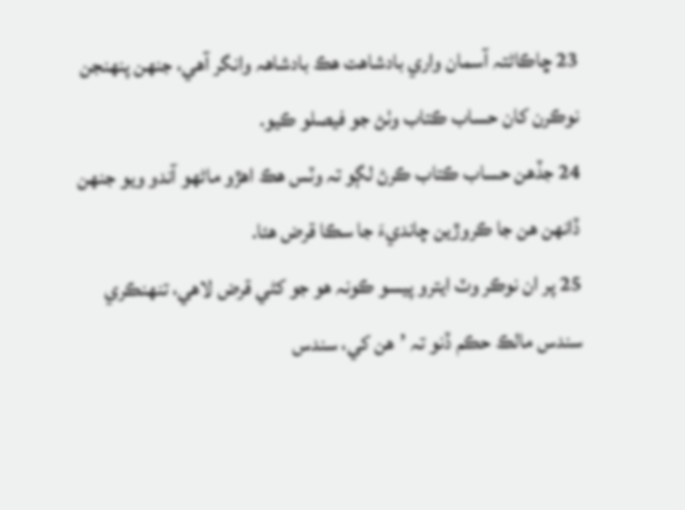23 ڇاڪاڻتہ آسمان واري بادشاھت ھڪ بادشاھہ وانگر آھي، جنھن پنھنجن نوڪرن کان حساب ڪتاب وٺڻ جو فيصلو ڪيو.
24 جڏھن حساب ڪتاب ڪرڻ لڳو تہ وٽس ھڪ اھڙو ماڻھو آندو ويو جنھن ڏانھن ھن جا ڪروڙين چانديءَ جا سڪا قرض ھئا.
25 پر ان نوڪر وٽ ايترو پيسو ڪونہ ھو جو کڻي قرض لاھي، تنھنڪري سندس مالڪ حڪم ڏنو تہ ’ھن کي، سندس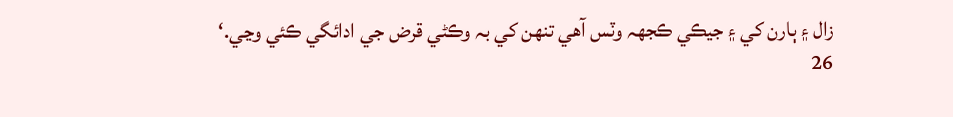زال ۽ ٻارن کي ۽ جيڪي ڪجھہ وٽس آھي تنھن کي بہ وڪڻي قرض جي ادائگي ڪئي وڃي.‘
26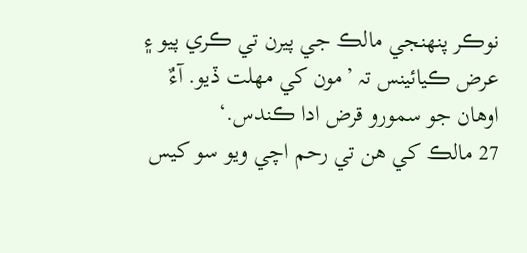نوڪر پنھنجي مالڪ جي پيرن تي ڪري پيو ۽ عرض ڪيائينس تہ ’مون کي مھلت ڏيو. آءٌ اوھان جو سمورو قرض ادا ڪندس.‘
27 مالڪ کي ھن تي رحم اچي ويو سو کيس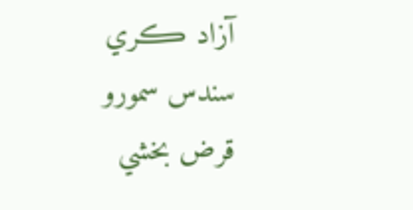آزاد ڪري سندس سمورو قرض بخشي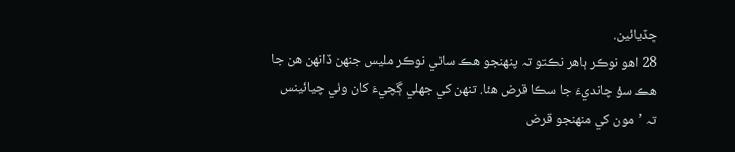ڇڏيائين.
28 اھو نوڪر ٻاھر نڪتو تہ پنھنجو ھڪ ساٿي نوڪر مليس جنھن ڏانھن ھن جا ھڪ سؤ چانديءَ جا سڪا قرض ھئا. تنھن کي جھلي ڳچيءَ کان وٺي چيائينس تہ ’مون کي منھنجو قرض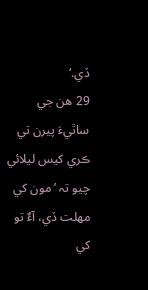ڏي.‘
29 ھن جي ساٿيءَ پيرن تي ڪري کيس ليلائي چيو تہ ’مون کي مھلت ڏي، آءٌ تو کي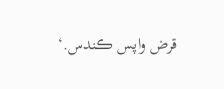قرض واپس ڪندس.‘